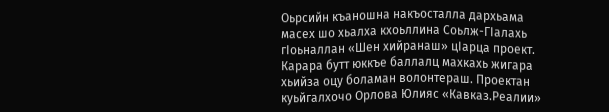Оьрсийн къаношна накъосталла дархьама масех шо хьалха кхоьллина Соьлж-ГIалахь гIоьналлан «Шен хийранаш» цIарца проект.
Карара бутт юккъе баллалц махкахь жигара хьийза оцу боламан волонтераш. Проектан куьйгалхочо Орлова Юлияс «Кавказ.Реалии»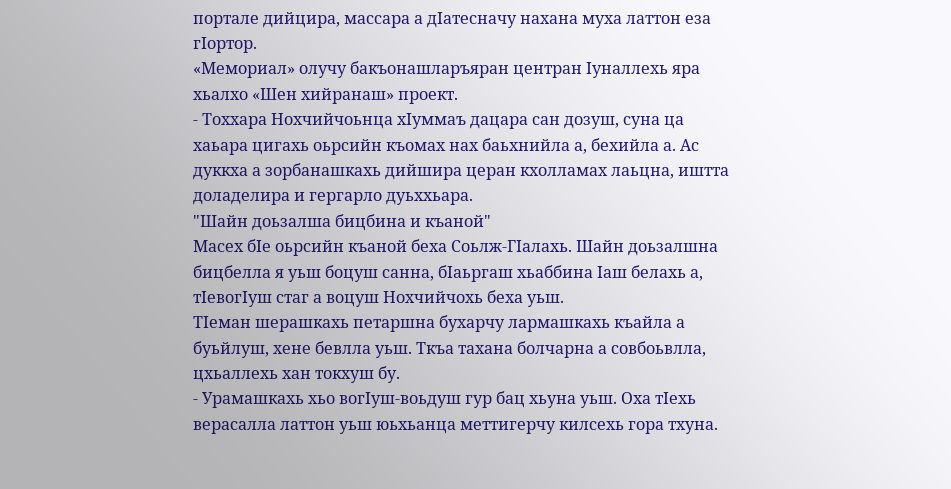портале дийцира, массара а дIатесначу нахана муха латтон еза гIортор.
«Мемориал» олучу бакъонашларъяран центран Iуналлехь яра хьалхо «Шен хийранаш» проект.
- Тоххара Нохчийчоьнца хIуммаъ дацара сан дозуш, суна ца хаьара цигахь оьрсийн къомах нах баьхнийла а, бехийла а. Ас дуккха а зорбанашкахь дийшира церан кхолламах лаьцна, иштта доладелира и гергарло дуьххьара.
"Шайн доьзалша бицбина и къаной"
Масех бIе оьрсийн къаной беха Соьлж-ГIалахь. Шайн доьзалшна бицбелла я уьш боцуш санна, бIаьргаш хьаббина Iаш белахь а, тIевогIуш стаг а воцуш Нохчийчохь беха уьш.
ТIеман шерашкахь петаршна бухарчу лармашкахь къайла а буьйлуш, хене бевлла уьш. Ткъа тахана болчарна а совбоьвлла, цхьаллехь хан токхуш бу.
- Урамашкахь хьо вогIуш-воьдуш гур бац хьуна уьш. Оха тIехь верасалла латтон уьш юьхьанца меттигерчу килсехь гора тхуна.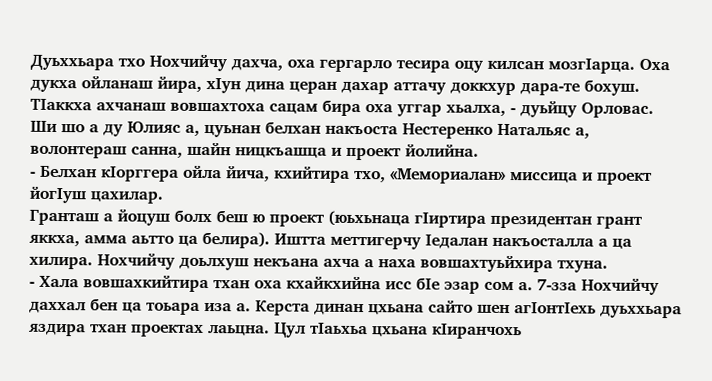Дуьххьара тхо Нохчийчу дахча, оха гергарло тесира оцу килсан мозгIарца. Оха дукха ойланаш йира, хIун дина церан дахар аттачу доккхур дара-те бохуш. ТIаккха ахчанаш вовшахтоха сацам бира оха уггар хьалха, - дуьйцу Орловас.
Ши шо а ду Юлияс а, цуьнан белхан накъоста Нестеренко Натальяс а, волонтераш санна, шайн ницкъашца и проект йолийна.
- Белхан кIорггера ойла йича, кхийтира тхо, «Мемориалан» миссица и проект йогIуш цахилар.
Гранташ а йоцуш болх беш ю проект (юьхьнаца гIиртира президентан грант яккха, амма аьтто ца белира). Иштта меттигерчу Iедалан накъосталла а ца хилира. Нохчийчу доьлхуш некъана ахча а наха вовшахтуьйхира тхуна.
- Хала вовшахкийтира тхан оха кхайкхийна исс бIе эзар сом а. 7-зза Нохчийчу даххал бен ца тоьара иза а. Керста динан цхьана сайто шен агIонтIехь дуьххьара яздира тхан проектах лаьцна. Цул тIаьхьа цхьана кIиранчохь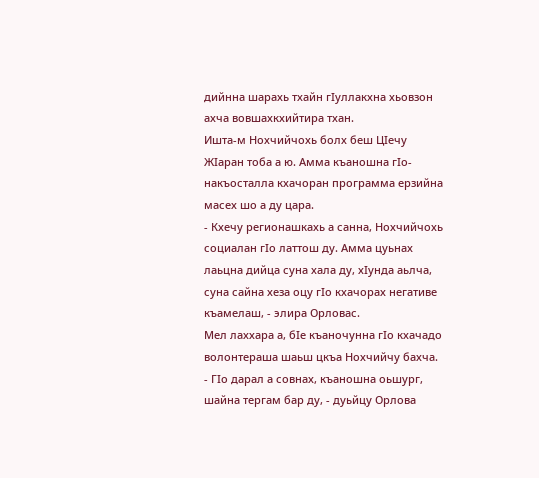дийнна шарахь тхайн гIуллакхна хьовзон ахча вовшахкхийтира тхан.
Ишта-м Нохчийчохь болх беш ЦIечу ЖIаран тоба а ю. Амма къаношна гIо-накъосталла кхачоран программа ерзийна масех шо а ду цара.
- Кхечу регионашкахь а санна, Нохчийчохь социалан гIо латтош ду. Амма цуьнах лаьцна дийца суна хала ду, хIунда аьлча, суна сайна хеза оцу гIо кхачорах негативе къамелаш, - элира Орловас.
Мел лаххара а, бIе къаночунна гIо кхачадо волонтераша шаьш цкъа Нохчийчу бахча.
- ГIо дарал а совнах, къаношна оьшург, шайна тергам бар ду, - дуьйцу Орлова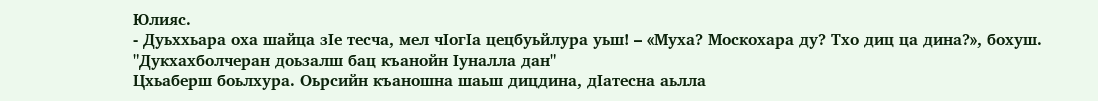Юлияс.
- Дуьххьара оха шайца зIе тесча, мел чIогIа цецбуьйлура уьш! – «Муха? Москохара ду? Тхо диц ца дина?», бохуш.
"Дукхахболчеран доьзалш бац къанойн Iуналла дан"
Цхьаберш боьлхура. Оьрсийн къаношна шаьш дицдина, дIатесна аьлла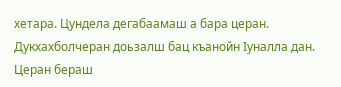хетара. Цундела дегабаамаш а бара церан. Дукхахболчеран доьзалш бац къанойн Iуналла дан. Церан бераш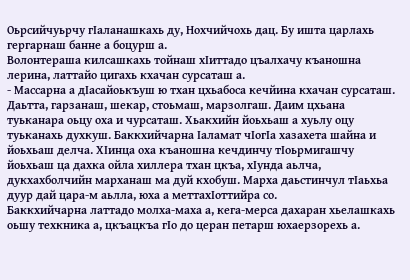Оьрсийчуьрчу гIаланашкахь ду, Нохчийчохь дац. Бу ишта царлахь гергарнаш банне а боцурш а.
Волонтераша килсашкахь тойнаш хIиттадо цъалхачу къаношна лерина, латтайо цигахь кхачан сурсаташ а.
- Массарна а дIасайоькъуш ю тхан цхьабоса кечйина кхачан сурсаташ. Даьтта, гарзанаш, шекар, стоьмаш, марзолгаш. Даим цхьана туьканара оьцу оха и чурсаташ. Хьакхийн йоьхьаш а хуьлу оцу туьканахь духкуш. Баккхийчарна Iаламат чIогIа хазахета шайна и йоьхьаш делча. ХIинца оха къаношна кечдинчу тIоьрмигашчу йоьхьаш ца дахка ойла хиллера тхан цкъа, хIунда аьлча, дукхахболчийн марханаш ма дуй кхобуш. Марха даьстинчул тIаьхьа дуур дай цара-м аьлла, юха а меттахIоттийра со.
Баккхийчарна латтадо молха-маха а, кега-мерса дахаран хьелашкахь оьшу техкника а, цкъацкъа гIо до церан петарш юхаерзорехь а.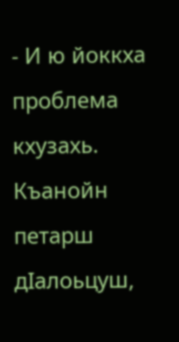- И ю йоккха проблема кхузахь. Къанойн петарш дIалоьцуш,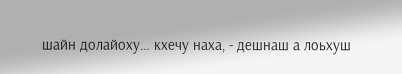шайн долайоху… кхечу наха, - дешнаш а лоьхуш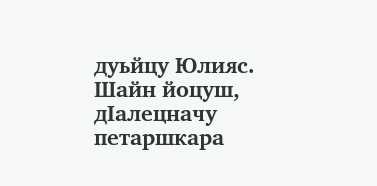дуьйцу Юлияс.
Шайн йоцуш, дIалецначу петаршкара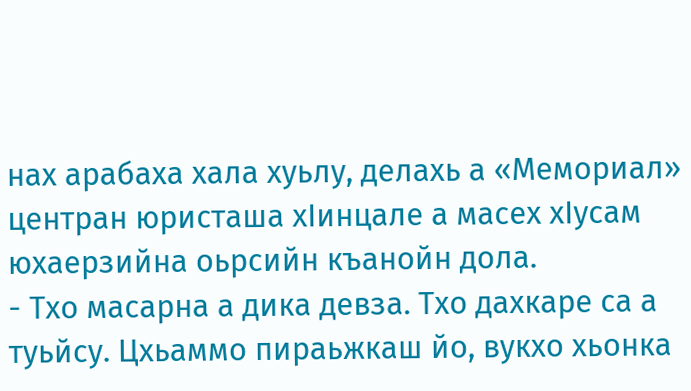нах арабаха хала хуьлу, делахь а «Мемориал» центран юристаша хIинцале а масех хIусам юхаерзийна оьрсийн къанойн дола.
- Тхо масарна а дика девза. Тхо дахкаре са а туьйсу. Цхьаммо пираьжкаш йо, вукхо хьонка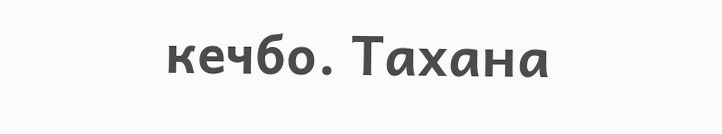кечбо. Тахана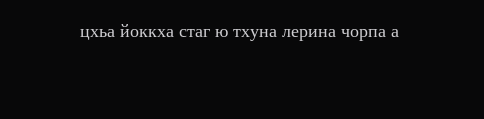цхьа йоккха стаг ю тхуна лерина чорпа а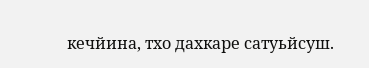кечйина, тхо дахкаре сатуьйсуш.